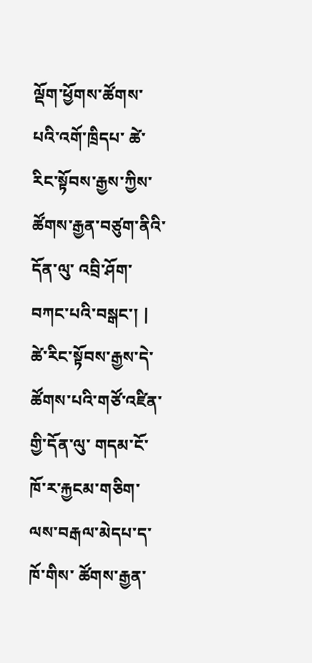ལྡོག་ཕྱོགས་ཚོགས་པའི་འགོ་ཁྲིདཔ་ ཚེ་རིང་སྟོབས་རྒྱས་ཀྱིས་ ཚོགས་རྒྱན་བཙུག་ནིའི་དོན་ལུ་ འབྲི་ཤོག་བཀང་པའི་བསྒང་། |
ཚེ་རིང་སྟོབས་རྒྱས་དེ་ ཚོགས་པའི་གཙོ་འཛིན་གྱི་དོན་ལུ་ གདམ་ངོ་ཁོ་ར་རྐྱངམ་གཅིག་ལས་བརྒལ་མེདཔ་ད་ ཁོ་གིས་ ཚོགས་རྒྱན་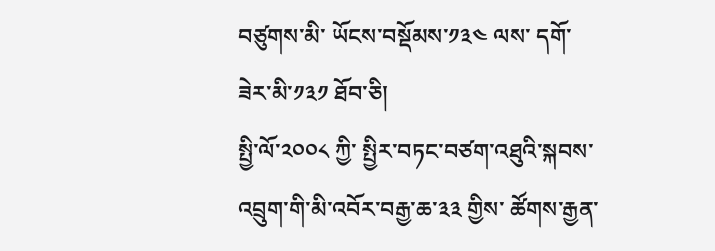བཙུགས་མི་ ཡོངས་བསྡོམས་༡༣༤ ལས་ དགོ་ཟེར་མི་༡༣༡ ཐོབ་ཅི།
སྤྱི་ལོ་༢༠༠༨ ཀྱི་ སྤྱིར་བཏང་བཙག་འཐུའི་སྐབས་ འབྲུག་གི་མི་འབོར་བརྒྱ་ཆ་༣༣ གྱིས་ ཚོགས་རྒྱན་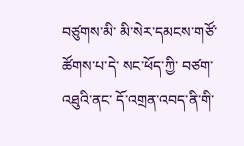བཙུགས་མི་ མི་སེར་དམངས་གཙོ་ཚོགས་པ་དེ་ སང་ཕོད་ཀྱི་ བཙག་འཐུའི་ནང་ དོ་འགྲན་འབད་ནི་གི་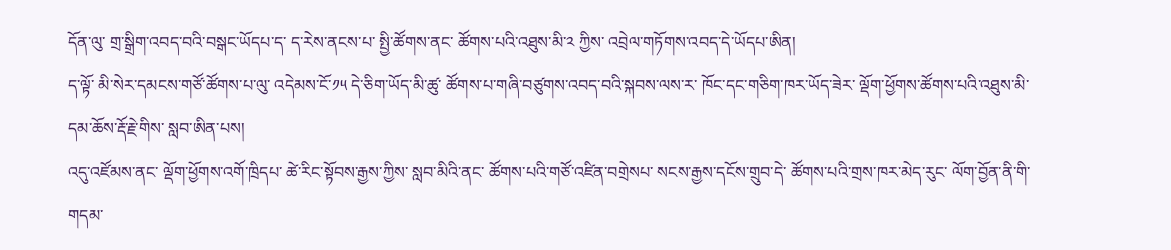དོན་ལུ་ གྲ་སྒྲིག་འབད་བའི་བསྒང་ཡོདཔ་ད་ ད་རེས་ནངས་པ་ སྤྱི་ཚོགས་ནང་ ཚོགས་པའི་འཐུས་མི་༢ ཀྱིས་ འབྲེལ་གཏོགས་འབད་དེ་ཡོདཔ་ཨིན།
ད་ལྟོ་ མི་སེར་དམངས་གཙོ་ཚོགས་པ་ལུ་ འདེམས་ངོ་༡༥ དེ་ཅིག་ཡོད་མི་ཚུ་ ཚོགས་པ་གཞི་བཙུགས་འབད་བའི་སྐབས་ལས་ར་ ཁོང་དང་གཅིག་ཁར་ཡོད་ཟེར་ ལྡོག་ཕྱོགས་ཚོགས་པའི་འཐུས་མི་ དམ་ཆོས་རྡོ་རྗེ་གིས་ སླབ་ཨིན་པས།
འདུ་འཛོམས་ནང་ ལྡོག་ཕྱོགས་འགོ་ཁྲིདཔ་ ཚེ་རིང་སྟོབས་རྒྱས་ཀྱིས་ སླབ་མིའི་ནང་ ཚོགས་པའི་གཙོ་འཛིན་བགྲེསཔ་ སངས་རྒྱས་དངོས་གྲུབ་དེ་ ཚོགས་པའི་གྲས་ཁར་མེད་རུང་ ལོག་བྱོན་ནི་གི་ གདམ་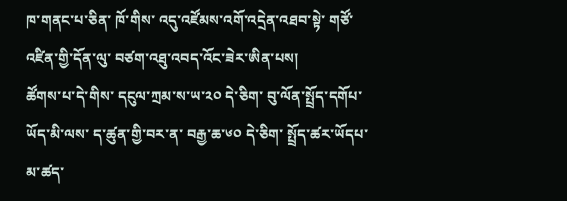ཁ་གནང་པ་ཅིན་ ཁོ་གིས་ འདུ་འཛོམས་འགོ་འདྲེན་འཐབ་སྟེ་ གཙོ་འཛིན་གྱི་དོན་ལུ་ བཙག་འཐུ་འབད་འོང་ཟེར་ཨིན་པས།
ཚོགས་པ་དེ་གིས་ དངུལ་ཀྲམ་ས་ཡ་༢༠ དེ་ཅིག་ བུ་ལོན་སྤྲོད་དགོཔ་ཡོད་མི་ལས་ ད་ཚུན་གྱི་བར་ན་ བརྒྱ་ཆ་༦༠ དེ་ཅིག་ སྤྲོད་ཚར་ཡོདཔ་མ་ཚད་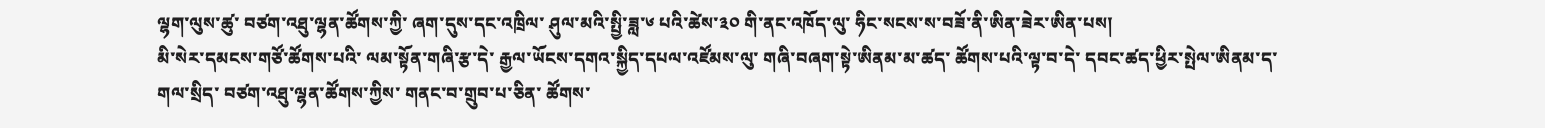ལྷག་ལུས་ཚུ་ བཙག་འཐུ་ལྷན་ཚོགས་ཀྱི་ ཞག་དུས་དང་འཁྲིལ་ ཤུལ་མའི་སྤྱི་ཟླ་༦ པའི་ཚེས་༣༠ གི་ནང་འཁོད་ལུ་ ཧིང་སངས་ས་བཟོ་ནི་ཨིན་ཟེར་ཨིན་པས།
མི་སེར་དམངས་གཙོ་ཚོགས་པའི་ ལམ་སྟོན་གཞི་རྩ་དེ་ རྒྱལ་ཡོངས་དགའ་སྐྱིད་དཔལ་འཛོམས་ལུ་ གཞི་བཞག་སྟེ་ཨིནམ་མ་ཚད་ ཚོགས་པའི་ལྟ་བ་དེ་ དབང་ཚད་ཕྱིར་སྤེལ་ཨིནམ་ད་ གལ་སྲིད་ བཙག་འཐུ་ལྷན་ཚོགས་ཀྱིས་ གནང་བ་གྲུབ་པ་ཅིན་ ཚོགས་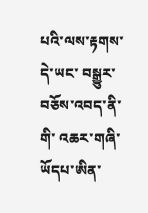པའི་ལས་རྟགས་དེ་ཡང་ བསྒྱུར་བཅོས་འབད་ནི་གི་ འཆར་གཞི་ཡོདཔ་ཨིན་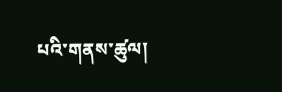པའི་གནས་ཚུལ།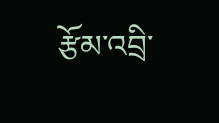རྩོམ་འབྲི་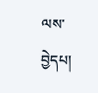ལས་བྱེདཔ།